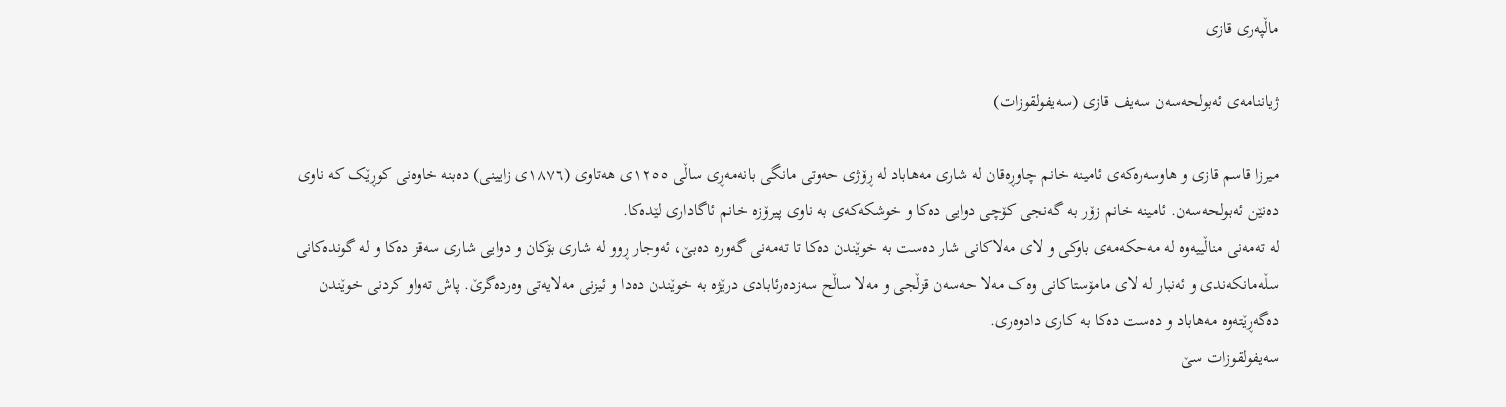ماڵپەری قازی

ژیاننامەی ئەبولحەسەن سەیف قازی (سەیفولقوزات)

میرزا قاسم قازی و هاوسەرەکەی ئامینە خانم چاوڕەقان لە شاری مەهاباد لە ڕۆژی حەوتی مانگی بانەمەڕی ساڵی ١٢٥٥ی هەتاوی (١٨٧٦ی زایینی) دەبنە خاوەنی کوڕێک کە ناوی دەنێن ئەبولحەسەن. ئامینە خانم زۆر بە گەنجی کۆچی دوایی دەکا و خوشکەکەی بە ناوی پیرۆزە خانم ئاگاداری لێدەکا.
لە تەمەنی مناڵییەوە لە مەحکەمەی باوکی و لای مەلاکانی شار دەست بە خوێندن دەکا تا تەمەنی گەورە دەبێ، ئەوجار ڕوو لە شاری بۆکان و دوایی شاری سەقز دەکا و لە گوندەکانی سڵەمانکەندی و ئەنبار لە لای مامۆستاکانی وەک مەلا حەسەن قزڵجی و مەلا ساڵح سەزدەرئابادی درێژە بە خوێندن دەدا و ئیزنی مەلایەتی وەردەگرێ. پاش تەواو کردنی خوێندن دەگەڕێتەوە مەهاباد و دەست دەکا بە کاری دادوەری.
سەیفولقوزات سێ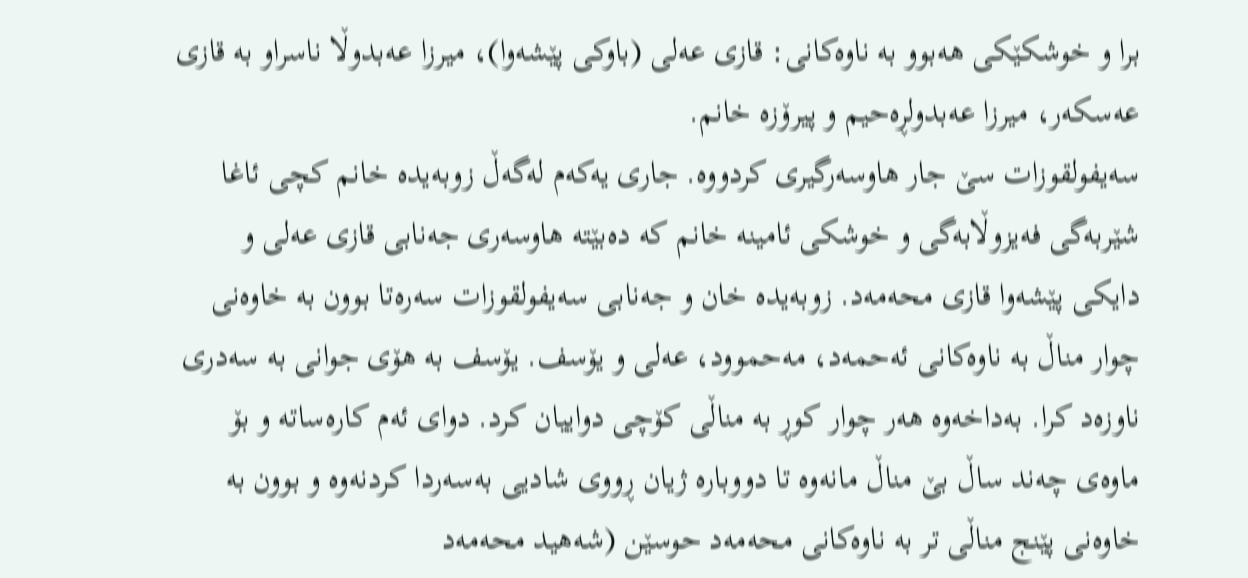برا و خوشکێکی هەبوو بە ناوەکانی: قازی عەلی (باوکی پێشەوا)، میرزا عەبدوڵا ناسراو بە قازی عەسکەر، میرزا عەبدولڕەحیم و پیرۆزە خانم.
سەیفولقوزات سێ جار هاوسەرگیری کردووە. جاری یەکەم لەگەڵ زوبەیدە خانم کچی ئاغا شێربەگی فەیزوڵابەگی و خوشکی ئامینە خانم کە دەبێتە هاوسەری جەنابی قازی عەلی و دایکی پێشەوا قازی محەمەد. زوبەیدە خان و جەنابی سەیفولقوزات سەرەتا بوون بە خاوەنی چوار مناڵ بە ناوەکانی ئەحمەد، مەحموود، عەلی و یۆسف. یۆسف بە هۆی جوانی بە سەدری ناوزەد کرا. بەداخەوە هەر چوار کوڕ بە مناڵی کۆچی دواییان کرد. دوای ئەم کارەساتە و بۆ ماوەی چەند ساڵ بێ مناڵ مانەوە تا دووبارە ژیان ڕووی شادیی بەسەردا کردنەوە و بوون بە خاوەنی پێنج مناڵی تر بە ناوەکانی محەمەد حوسێن (شەهید محەمەد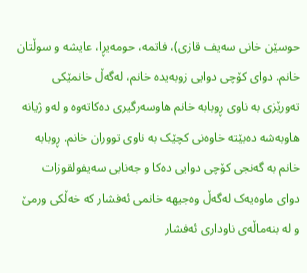حوسێن خانی سەیف قازی)، فاتمە، حومەیڕا، عایشە و سوڵتان خانم. دوای کۆچی دوایی زوبەیدە خانم، لەگەڵ خانمێکی تەورێزی بە ناوی ڕوبابە خانم هاوسەرگیری دەکاتەوە و لەو ژیانە هاوبەشە دەبێتە خاوەنی کچێک بە ناوی تووران خانم. ڕوبابە خانم بە گەنجی کۆچی دوایی دەکا و جەنابی سەیفولقوزات دوای ماوەیەک لەگەڵ وەجیهە خانمی ئەفشار کە خەڵکی ورمێ و لە بنەماڵەی ناوداری ئەفشار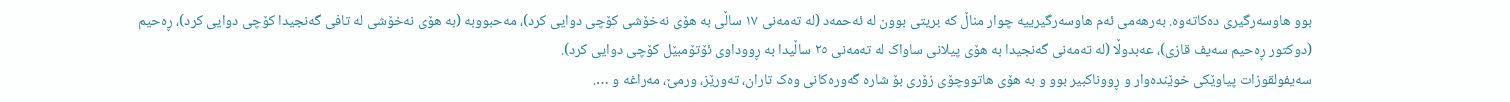بوو هاوسەرگیری دەکاتەوە. بەرهەمی ئەم هاوسەرگیرییە چوار مناڵ کە بریتی بوون لە ئەحمەد (لە تەمەنی ١٧ ساڵی بە هۆی نەخۆشی کۆچی دوایی کرد)، مەحبووبە (بە هۆی نەخۆشی لە تافی گەنجیدا کۆچی دوایی کرد)، ڕەحیم (دوکتور ڕەحیم سەیف قازی)، عەبدوڵا (لە تەمەنی گەنجیدا بە هۆی پیلانی ساواک لە تەمەنی ٢٥ ساڵیدا بە ڕووداوی ئۆتۆمبێل کۆچی دوایی کرد).
سەیفولقوزات پیاوێکی خوێندەوار و ڕووناکبیر بوو و بە هۆی هاتووچۆی زۆری بۆ شارە گەورەکانی وەک تاران، تەورێز، ورمێ، مەراغە و ….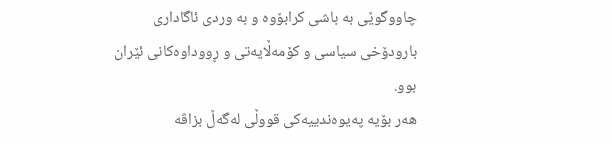چاووگوێی بە باشی کرابۆوە و بە وردی ئاگاداری بارودۆخی سیاسی و کۆمەڵایەتی و ڕووداوەکانی ئێران بوو.
هەر بۆیە پەیوەندییەکی قووڵی لەگەڵ بزاڤە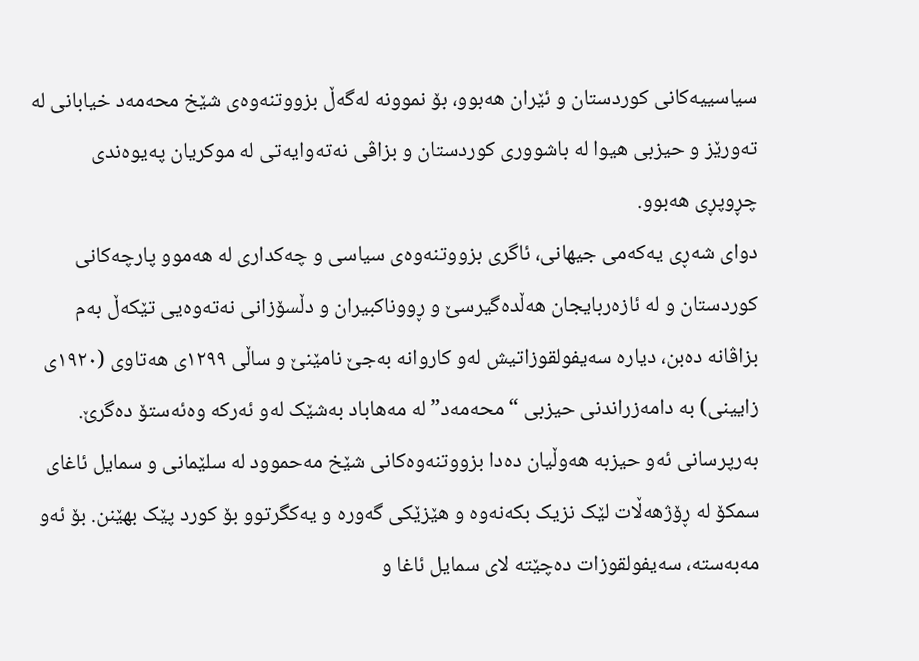سیاسییەکانی کوردستان و ئێران هەبوو، بۆ نموونە لەگەڵ بزووتنەوەی شێخ محەمەد خیابانی لە تەورێز و حیزبی هیوا لە باشووری کوردستان و بزاڤی نەتەوایەتی لە موکریان پەیوەندی چڕوپڕی هەبوو.
دوای شەڕی یەکەمی جیهانی، ئاگری بزووتنەوەی سیاسی و چەکداری لە هەموو پارچەکانی کوردستان و لە ئازەربایجان هەڵدەگیرسێ و ڕووناکبیران و دڵسۆزانی نەتەوەیی تێکەڵ بەم بزاڤانە دەبن، دیارە سەیفولقوزاتیش لەو کاروانە بەجێ نامێنێ و ساڵی ١٢٩٩ی هەتاوی (١٩٢٠ی زایینی) بە دامەزراندنی حیزبی “محەمەد” لە مەهاباد بەشێک لەو ئەرکە وەئەستۆ دەگرێ. بەرپرسانی ئەو حیزبە هەوڵیان دەدا بزووتنەوەکانی شێخ مەحموود لە سلێمانی و سمایل ئاغای سمکۆ لە ڕۆژهەڵات لێک نزیک بکەنەوە و هێزێکی گەورە و یەکگرتوو بۆ کورد پێک بهێنن. بۆ ئەو مەبەستە، سەیفولقوزات دەچێتە لای سمایل ئاغا و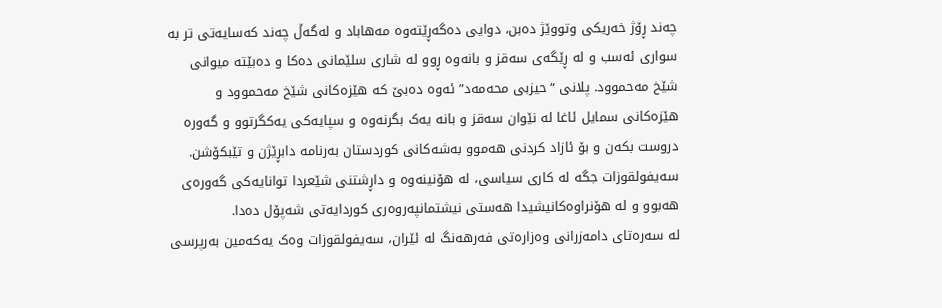چەند ڕۆژ خەریکی وتووێژ دەبن، دوایی دەگەڕێتەوە مەهاباد و لەگەڵ چەند کەسایەتی تر بە سواری ئەسب و لە ڕێگەی سەقز و بانەوە ڕوو لە شاری سلێمانی دەکا و دەبێتە میوانی شێخ مەحموود. پلانی “حیزبی محەمەد” ئەوە دەبێ کە هێزەکانی شێخ مەحموود و هێزەکانی سمایل ئاغا لە نێوان سەقز و بانە یەک بگرنەوە و سپایەکی یەکگرتوو و گەورە دروست بکەن و بۆ ئازاد کردنی هەموو بەشەکانی کوردستان بەرنامە دابڕێژن و تێبکۆشن.
سەیفولقوزات جگە لە کاری سیاسی، لە هۆنینەوە و داڕشتنی شێعردا توانایەکی گەورەی هەبوو و لە هۆنراوەکانیشیدا هەستی نیشتمانپەروەری کوردایەتی شەپۆل دەدا.
لە سەرەتای دامەزرانی وەزارەتی فەرهەنگ لە ئێران، سەیفولقوزات وەک یەکەمین بەرپرسی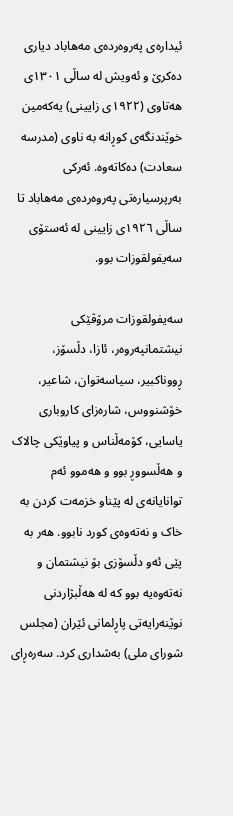ئیدارەی پەروەردەی مەهاباد دیاری دەکرێ و ئەویش لە ساڵی ١٣٠١ی هەتاوی (١٩٢٢ی زایینی) یەکەمین خوێندنگەی کوڕانە بە ناوی (مدرسە سعادت) دەکاتەوە. ئەرکی بەرپرسیارەتی پەروەردەی مەهاباد تا ساڵی ١٩٢٦ی زایینی لە ئەستۆی سەیفولقوزات بوو.

سەیفولقوزات مرۆڤێکی نیشتمانپەروەر، ئازا، دڵسۆز، ڕووناکبیر، سیاسەتوان، شاعیر، خۆشنووس، شارەزای کاروباری یاسایی، کۆمەڵناس و پیاوێکی چالاک و هەڵسووڕ بوو و هەموو ئەم توانایانەی لە پێناو خزمەت کردن بە خاک و نەتەوەی کورد نابوو. هەر بە پێی ئەو دڵسۆزی بۆ نیشتمان و نەتەوەیە بوو کە لە هەڵبژاردنی نوێنەرایەتی پاڕلمانی ئێران (مجلس شورای ملی) بەشداری کرد. سەرەڕای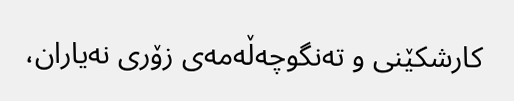کارشکێنی و تەنگوچەڵەمەی زۆری نەیاران،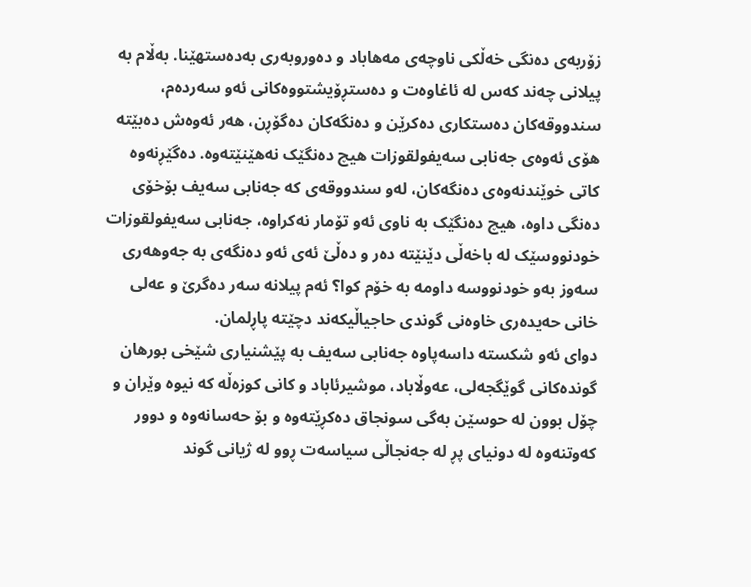زۆربەی دەنگی خەڵکی ناوچەی مەهاباد و دەوروبەری بەدەستهێنا. بەڵام بە پیلانی چەند کەس لە ئاغاوەت و دەستڕۆیشتووەکانی ئەو سەردەم، سندووقەکان دەستکاری دەکرێن و دەنگەكان دەگۆڕن، هەر ئەوەش دەبێتە هۆی ئەوەی جەنابی سەیفولقوزات هیچ دەنگێک نەهێنێتەوە. دەگێڕنەوە کاتی خوێندنەوەی دەنگەکان، لەو سندووقەی کە جەنابی سەیف بۆخۆی دەنگی داوە، هیچ دەنگێک بە ناوی ئەو تۆمار نەکراوە، جەنابی سەیفولقوزات خودنووسێک لە باخەڵی دێنێتە دەر و دەڵێ ئەی ئەو دەنگەی بە جەوهەری سەوز بەو خودنووسە داومە بە خۆم کوا؟ ئەم پیلانە سەر دەگرێ و عەلی خانی حەیدەری خاوەنی گوندی حاجیاڵیکەند دچێتە پاڕلمان.
دوای ئەو شکستە داسەپاوە جەنابی سەیف بە پێشنیاری شێخی بورهان گوندەکانی گوێگجەلی، عەوڵاباد، موشیرئاباد و کانی کوزەڵە کە نیوە وێران و چۆل بوون لە حوسێن بەگی سونجاق دەکڕێتەوە و بۆ حەسانەوە و دوور کەوتنەوە لە دونیای پڕ لە جەنجاڵی سیاسەت ڕوو لە ژیانی گوند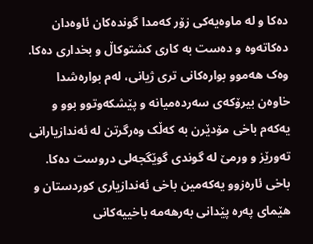دەکا و لە ماوەیەکی زۆر کەمدا گوندەکان ئاوەدان دەکاتەوە و دەست بە کاری کشتوکاڵ و بخداری دەکا. وەک هەموو بوارەکانی تری ژیانی، لەم بوارەشدا خاوەن بیرۆکەی سەردەمیانە و پێشکەوتوو بوو و یەکەم باخی مۆدێرن بە کەڵک وەرگرتن لە ئەندازیارانی تەورێز و ورمێ لە گوندی گوێگجەلی دروست دەکا. باخی ئارەزوو یەکەمین باخی ئەندازیاری کوردستان و هێمای پەرە پێدانی بەرهەمە باخییەکانی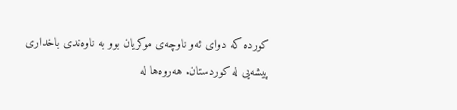کوردە کە دوای ئەو ناوچەی موکریان بوو بە ناوەندی باخداری پیشەیی لە کوردستان. هەروەها لە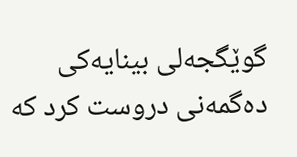گوێگجەلی بینایەکی دەگمەنی دروست کرد کە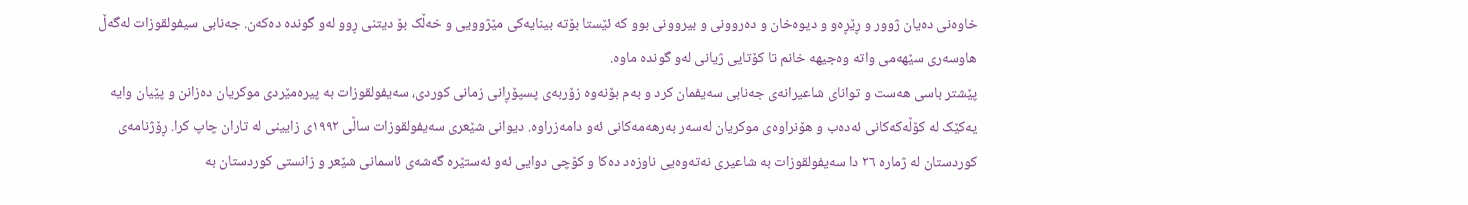خاوەنی دەیان ژوور و ڕێڕەو و دیوەخان و دەروونی و بیروونی بوو کە ئێستا بۆتە بینایەکی مێژوویی و خەڵک بۆ دیتنی ڕوو لەو گوندە دەکەن. جەنابی سیفولقوزات لەگەڵ هاوسەری سێهەمی واتە وەجیهە خانم تا کۆتایی ژیانی لەو گوندە ماوە.
پێشتر باسی هەست و توانای شاعیرانەی جەنابی سەیفمان کرد و بەم بۆنەوە زۆربەی پسپۆڕانی زمانی کوردی، سەیفولقوزات بە پیرەمێردی موکریان دەزانن و پێیان وایە یەکێک لە کۆڵەکەکانی ئەدەب و هۆنراوەی موکریان لەسەر بەرهەمەکانی ئەو دامەزراوە. دیوانی شێعری سەیفولقوزات ساڵی ١٩٩٢ی زایینی لە تاران چاپ کرا. ڕۆژنامەی کوردستان لە ژمارە ۲٦ دا سەیفولقوزات بە شاعیری نەتەوەیی ناوزەد دەکا و کۆچی دوایی ئەو ئەستێرە گەشەی ئاسمانی شێعر و زانستی کوردستان بە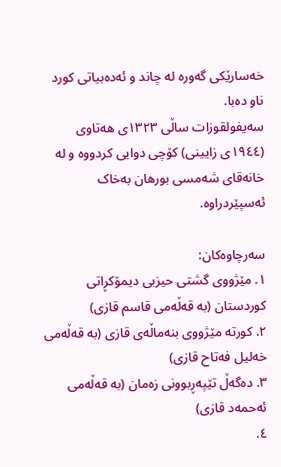خەسارێکی گەورە لە چاند و ئەدەبیاتی کورد ناو دەبا.
سەیفولقوزات ساڵی ١٣٢٣ی هەتاوی (١٩٤٤ی زایینی) کۆچی دوایی کردووە و لە خانەقای شەمسی بورهان بەخاک ئەسپێردراوە.

سەرچاوەکان:
١. مێژووی گشتی حیزبی دیمۆکڕاتی کوردستان (بە قەڵەمی قاسم قازی)
۲. کورتە مێژووی بنەماڵەی قازی (بە قەڵەمی خەلیل فەتاح قازی)
۳. دەگەڵ تێپەڕبوونی زەمان (بە قەڵەمی ئەحمەد قازی)
٤.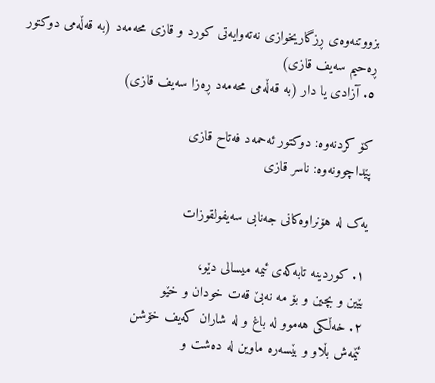بزووتنەوەی ڕزگاریخوازی نەتەوایەتی کورد و قازی محەمەد (بە قەڵەمی دوکتور ڕەحیم سەیف قازی)
٥. آزادی یا دار (بە قەڵەمی محەمەد ڕەزا سەیف قازی)

کۆ کردنەوە: دوکتور ئەحمەد فەتاح قازی
پێداچوونەوە: ناسر قازی

یەک لە هۆنراوەکانی جەنابی سەیفولقوزات

۱. کوردینه تابەکەی ئیمه میسالی دێو،
بێین و بچین و بۆ مه نەبێ قەت خودان و خێو
۲. خەڵکی هەموو له باغ و له شاران کەیف خۆشن
ئێمەش بڵاو و بێسەرە ماوین له دەشت و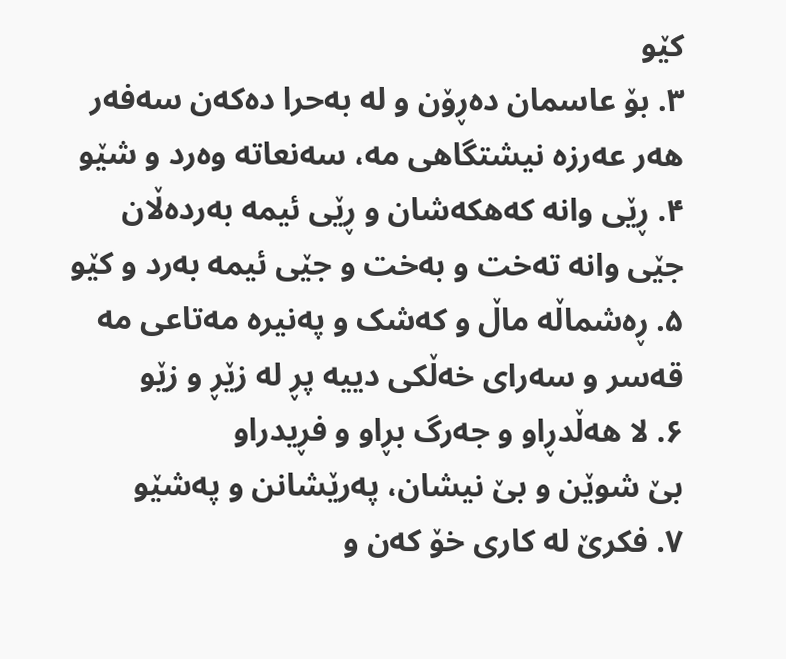کێو
۳. بۆ عاسمان دەڕۆن و له بەحرا دەکەن سەفەر
هەر عەرزه نیشتگاهی مه، سەنعاته وەرد و شێو
۴. ڕێی وانه کەهکەشان و ڕێی ئیمه بەردەڵان
جێی وانه تەخت و بەخت و جێی ئیمه بەرد و کێو
۵. ڕەشماڵه ماڵ و کەشک و پەنیرە مەتاعی مه
قەسر و سەرای خەڵکی دییه پڕ له زێڕ و زێو
۶. لا هەڵدڕاو و جەرگ بڕاو و فڕیدراو
بێ شوێن و بێ نیشان، پەرێشانن و پەشێو
۷. فکرێ لە کاری خۆ کەن و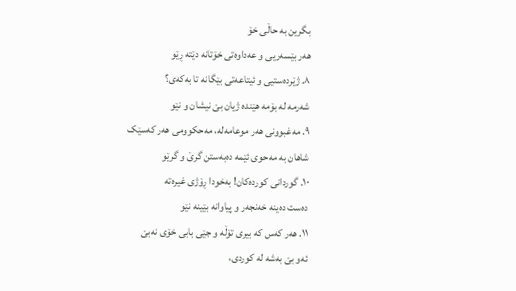بگرین به حاڵی خۆ
هەر بێسەریی و عەداوەتی خۆتانه دێته ڕێو
۸. ژێردەستیی و ئیتاعەتی بێگانه تا بەکەی؟
شەرمه له بۆمه هێنده ژیان بێ نیشان و نێو
۹. مەغبوونی هەر موعامەله، مەحکوومی هەر کەسێک
شاهان به مەحوی ئێمه دەبەستن گرێ و گرێو
۱۰. گوردانی کوردەکان! بەخودا ڕۆژی غیرەته
دەست دەینه خەنجەر و پیاوانه بێینه نێو
۱۱. هەر کەس که بیری تۆڵه و جێی بابی خۆی نەبێ
ئەو بێ بەشه له کوردی،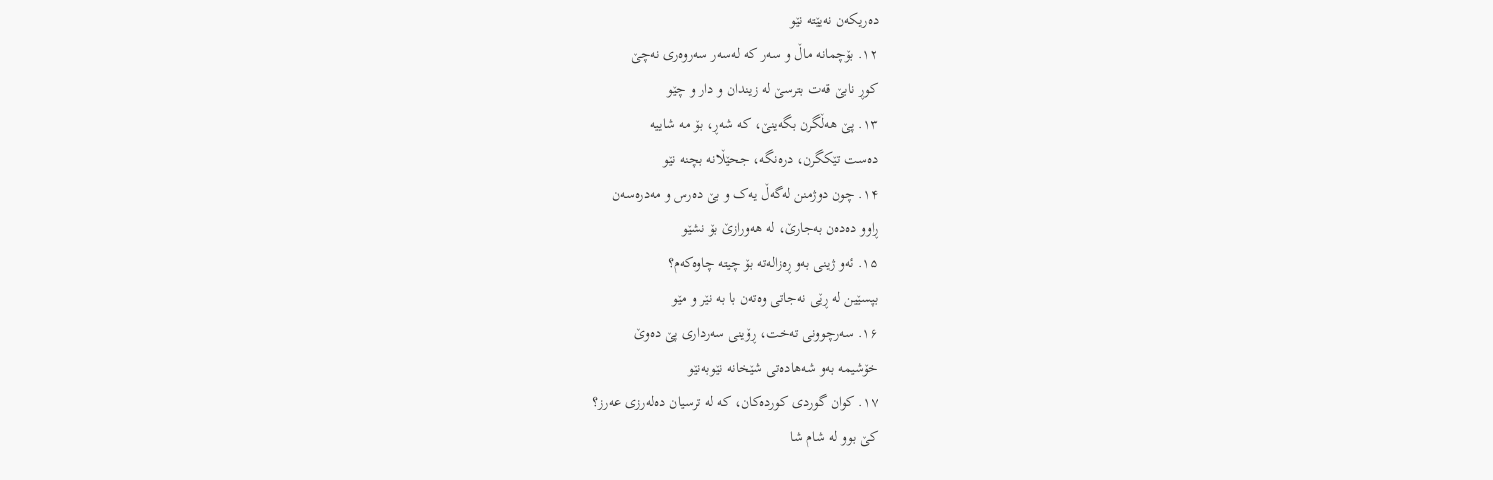دەریکەن نەیێتە نێو
۱۲. بۆچمانه ماڵ و سەر که لەسەر سەروەری نەچێ
کوڕ نابێ قەت بترسێ له زیندان و دار و چێو
۱۳. پێ هەڵگرن بگەینێ، که شەڕ، بۆ مه شاییه
دەست تێکگرن، درەنگه، جحێڵانه بچنه نێو
۱۴. چون دوژمنن لەگەڵ یەک و بێ دەرس و مەدرەسەن
ڕاوو دەدەن بەجارێ، له هەورازێ بۆ نشێو
۱۵. ئەو ژینی بەو ڕەزالەته بۆ چیته چاوەکەم؟
بپسێین له ڕێی نەجاتی وەتەن با بە نێر و مێو
۱۶. سەرچوونی تەخت، ڕۆینی سەرداری پێ دەوێ
خۆشیمه بەو شەهادەتی شێخانه نێوبەنێو
۱۷. کوان گوردی کوردەکان، که له ترسیان دەلەرزی عەرز؟
کێ بوو له شام شا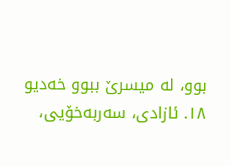بوو، له میسرێ ببوو خەدیو
۱۸. ئازادی، سەربەخۆیی،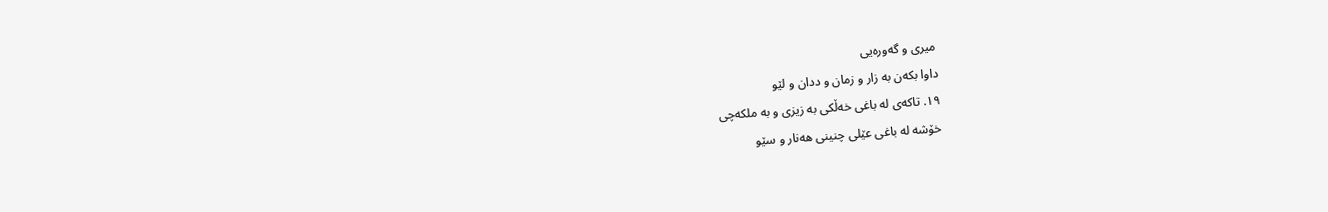میری و گەورەیی
داوا بکەن به زار و زمان و ددان و لێو
۱۹. تاکەی له باغی خەڵکی به زیزی و به ملکەچی
خۆشه له باغی عێلی چنینی هەنار و سێو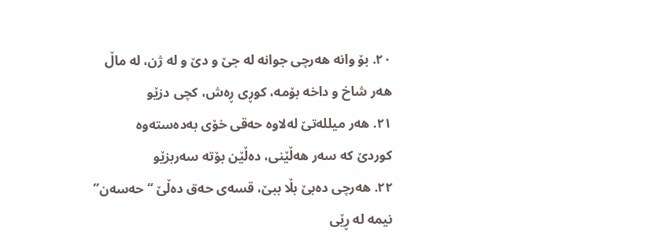۲۰. بۆ وانه هەرچی جوانه له جێ و دێ و له ژن، له ماڵ
هەر شاخ و داخه بۆمه، کوڕی ڕەش، کچی دزێو
۲۱. هەر میللەتێ لەلاوه حەقی خۆی بەدەستەوە
کوردێ که سەر هەڵێنی، دەڵێن بۆته سەربزێو
۲۲. هەرچی دەبێ بڵا ببێ، قسەی حەق دەڵێ “حەسەن”
نیمه له ڕێی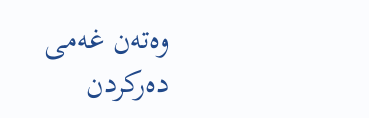وەتەن غەمی دەرکردن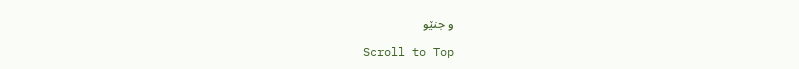و جنێو

Scroll to Top